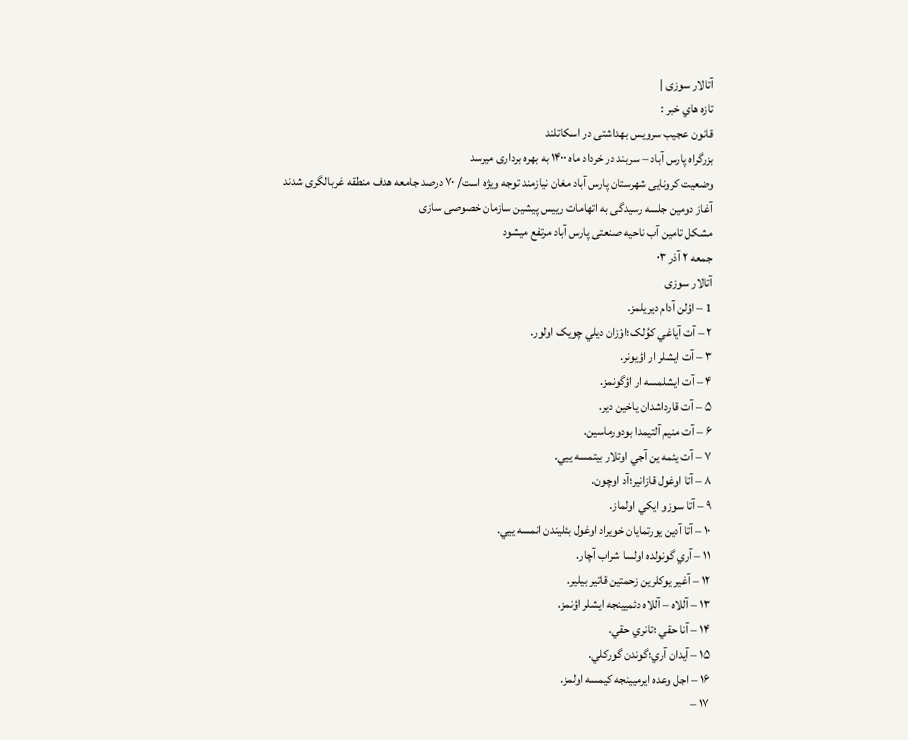آتالار سوزی |
تازه هاي خبر :
قانون عجیب سرویس بهداشتی در اسکاتلند
بزرگراه پارس آباد – سربند در خرداد ماه ۱۴۰۰ به بهره برداری میرسد
وضعیت کرونایی شهرستان پارس آباد مغان نیازمند توجه ویژه است/ ۷۰ درصد جامعه هدف منطقه غربالگری شدند
آغاز دومین جلسه رسیدگی به اتهامات رییس پیشین سازمان خصوصی سازی
مشکل تامین آب ناحیه صنعتی پارس آباد مرتفع میشود
جمعه ۲ آذر ۰۳
آتالار سوزی
1 – اؤلن آدام ديريلمز.
۲ – آت آياغي کوُلک؛اوْزان ديلي چويک اولور.
۳ – آت ايشلر ار اؤيونر.
۴ – آت ايشلمسه ار اؤگونمز.
۵ – آت قارداشدان ياخين دير.
۶ – آت منيم آلتيمدا بودورماسين.
۷ – آت يئمه ين آجي اوتلار بيتمسه ييي.
۸ – آتا اوغول قازانير؛آد اوچون.
۹ – آتا سوزو ايکي اولماز.
۱۰ – آتا آدين يورتمايان خويراد اوغول بئليندن انمسه ييي.
۱۱ – آري گونولده اولسا شراب آچار.
۱۲ – آغير يوکلرين زحمتين قاتير بيلير.
۱۳ – آللاه – آللاه دئميينجه ايشلر اؤنمز.
۱۴ – آنا حقي ؛تانري حقي.
۱۵ – آيدان آري؛گوندن گورکلي.
۱۶ – اجل وعده ايرميينجه کيمسه اولمز.
۱۷ –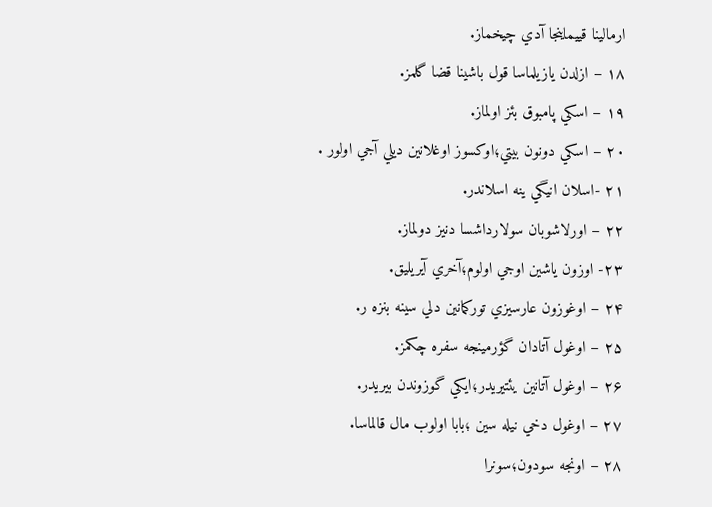ارمالينا قييماينجا آدي چيخماز.
۱۸ – ازلدن يازيلماسا قول باشينا قضا گلمز.
۱۹ – اسکي پامبوق بئز اولماز.
۲۰ – اسکي دونون بيتي؛اوکسوز اوغلانين ديلي آجي اولور .
۲۱ -اسلان انيگي ينه اسلاندر.
۲۲ – اورلاشوبان سولارداشسا دنيز دولماز.
۲۳- اوزون ياشين اوجي اولوم؛آخري آيريليق.
۲۴ – اوغوزون عارسيزي تورکمانين دلي سينه بنزه ر.
۲۵ – اوغول آتادان گؤرمينجه سفره چکمز.
۲۶ – اوغول آتانين يئتيريدر؛ايکي گوزوندن بيريدر.
۲۷ – اوغول دخي نيله سين ؛بابا اولوب مال قالماسا.
۲۸ – اونجه سودون؛سونرا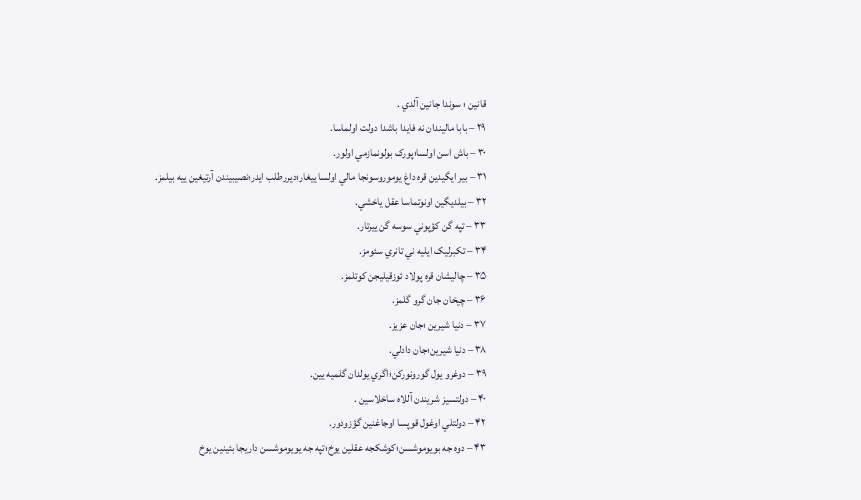قانين ؛ سوندا جانين آلدي .
۲۹ – بابا ماليندان نه فايدا باشدا دولت اولماسا.
۳۰ – باش اسن اولسا؛پورک بولونمازمي اولور.
۳۱ – بير ايگيدين قره داغ يوموروسونجا مالي اولسا ييغار؛ديررطلب ايدر؛نصيبيندن آرتيغين ييه بيلمز.
۳۲ – بيلديگين اونوتماسا عقل ياخشي.
۳۳ – تپه گن کؤپوني سوسه گن ييرتار.
۳۴ – تکبرليک ايليه ني تانري سئومز.
۳۵ – چاليشان قره پولاد ئوزقيليجن کوتلمز.
۳۶ – چيخان جان گرو گلمز.
۳۷ – دنيا شيرين ؛جان عزيز.
۳۸ – دنيا شيرين؛جان دادلي.
۳۹ – دوغرو يول گورونورکن؛اگري يولدان گلميه يين.
۴۰ – دولتسيز شريندن آللاه ساخلاسين .
۴۲ – دولتلي اوغول قوپسا اوجاغنين گؤزودور.
۴۳ – دوه جه بويوموشسن؛کوشکجه عقلين يوخ؛تپه جه يويوموشسن داريجا بئينين يوخ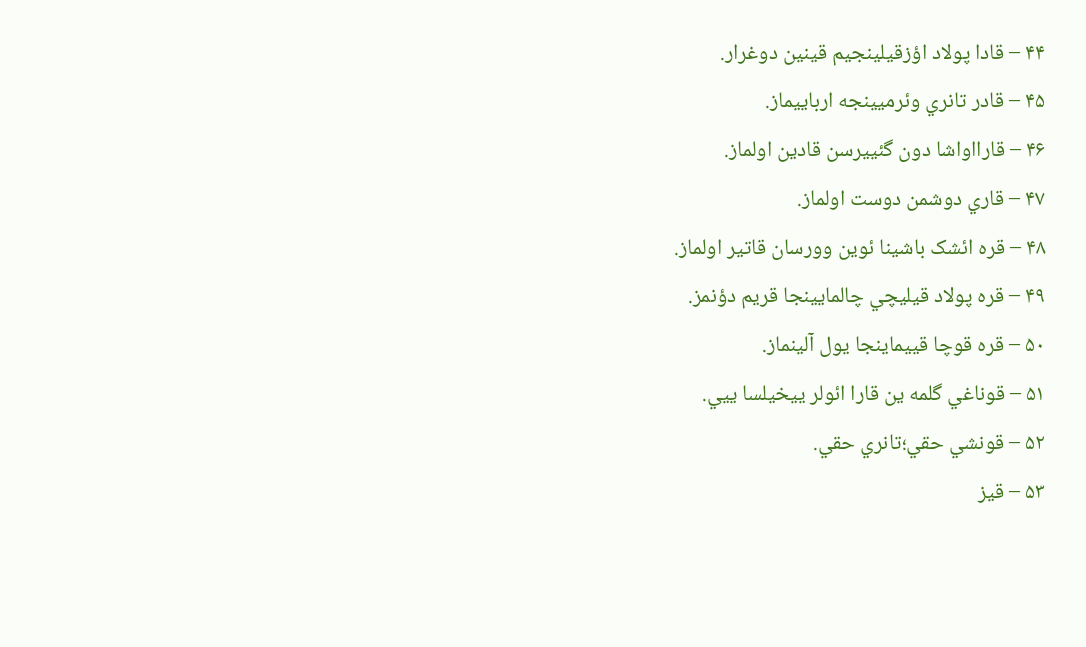۴۴ – قادا پولاد اؤزقيلينجيم قينين دوغرار.
۴۵ – قادر تانري وئرميينجه ارباييماز.
۴۶ – قارااواشا دون گئييرسن قادين اولماز.
۴۷ – قاري دوشمن دوست اولماز.
۴۸ – قره ائشک باشينا ئوين وورسان قاتير اولماز.
۴۹ – قره پولاد قيليچي چالمايينجا قريم دؤنمز.
۵۰ – قره قوچا قييماينجا يول آلينماز.
۵۱ – قوناغي گلمه ين قارا ائولر ييخيلسا ييي.
۵۲ – قونشي حقي؛تانري حقي.
۵۳ – قيز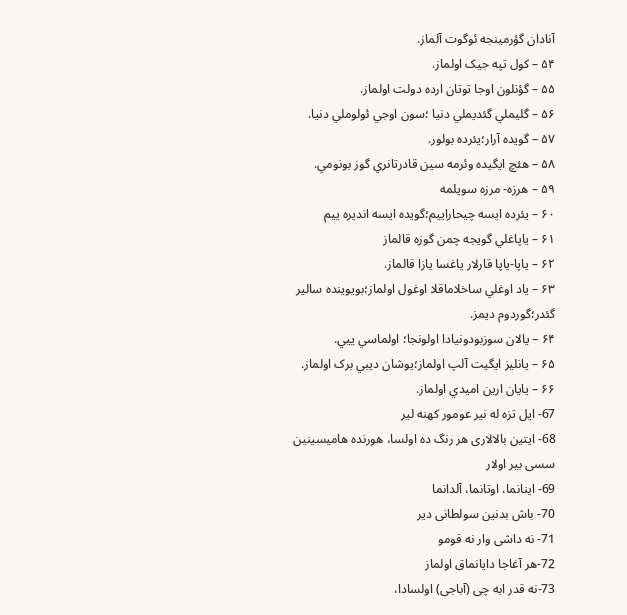آنادان گؤرمينجه ئوگوت آلماز.
۵۴ – کول تپه جيک اولماز.
۵۵ – گؤنلون اوجا توتان ارده دولت اولماز.
۵۶ – گليملي گئديملي دنيا ؛سون اوجي ئولوملي دنيا.
۵۷ – گويده آرار؛يئرده بولور.
۵۸ – هئچ ايگيده وئرمه سين قادرتانري گوز بونومي.
۵۹ – هرزه- مرزه سويلمه
۶۰ – يئرده ايسه چيحاراييم؛گويده ايسه انديره ييم
۶۱ – ياپاغلي گويجه چمن گوزه قالماز
۶۲ – ياپا-ياپا قارلار ياغسا يازا قالماز.
۶۳ – ياد اوغلي ساخلاماقلا اوغول اولماز؛بويوينده سالير گئدر؛گوردوم ديمز.
۶۴ – يالان سوزبودونيادا اولونجا؛ اولماسي ييي.
۶۵ – يانليز ايگيت آلپ اولماز؛يوشان ديبي برک اولماز.
۶۶ – يايان ارين اميدي اولماز.
67- ایل تزه له نیر عومور کهنه لیر
68- ایتین بالالاری هر رنگ ده اولسا، هورنده هامیسینین سسی بیر اولار
69- اینانما، اوتانما، آلدانما
70- باش بدنین سولطانی دیر
71- نه داشی وار نه قومو
72-هر آغاجا دایانماق اولماز
73-نه قدر ابه چی (آباجی) اولسادا،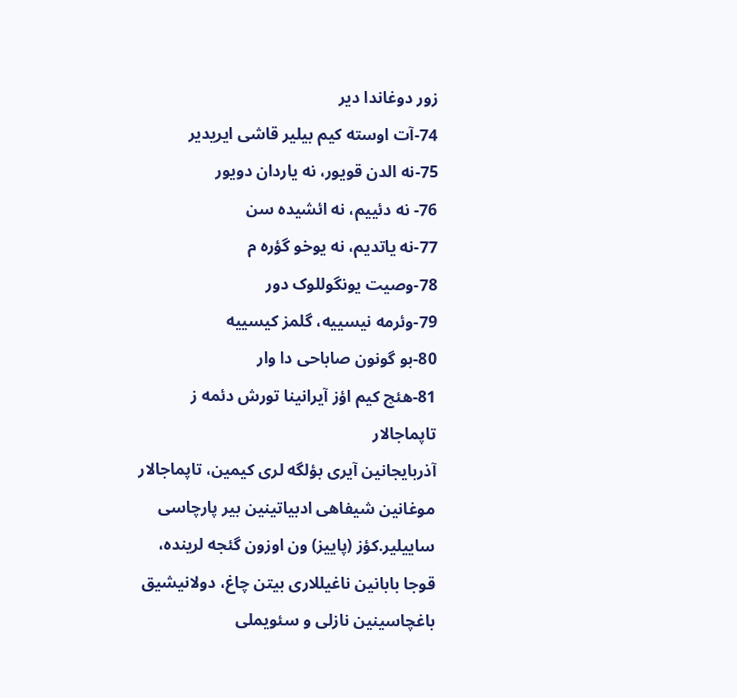زور دوغاندا دیر
74-آت اوسته کیم بیلیر قاشی ایریدیر
75-نه الدن قویور، نه یاردان دویور
76- نه دئییم، نه ائشیده سن
77-نه یاتدیم، نه یوخو گؤره م
78-وصیت یونگوللوک دور
79-وئرمه نیسییه، گلمز کیسییه
80-بو گونون صاباحی دا وار
81-هئچ کیم اؤز آیرانینا تورش دئمه ز
تاپماجالار
آذربایجانین آیری بؤلگه لری کیمین، تاپماجالار موغانین شیفاهی ادبیاتینین بیر پارچاسی ساییلیر.کؤز (پاییز) ون اوزون گئجه لرینده، قوجا بابانین ناغیللاری بیتن چاغ، دولانیشیق باغچاسینین نازلی و سئویملی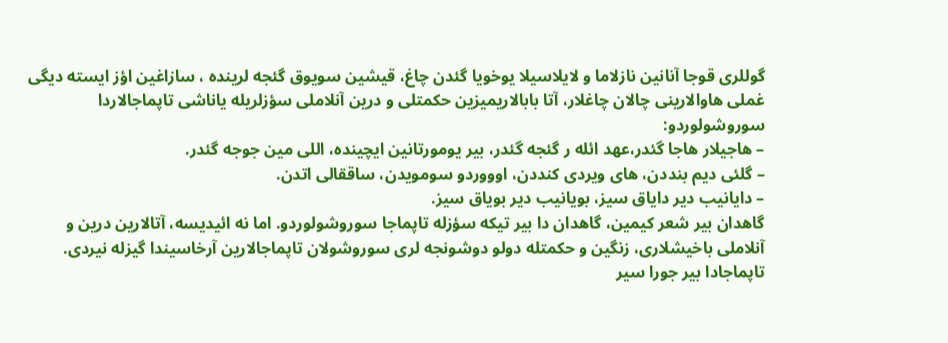گوللری قوجا آنانین نازلاما و لایلاسیلا یوخویا گئدن چاغ، قیشین سویوق گئجه لرینده ، سازاغین اؤز ایسته دیگی غملی هاوالارینی چالان چاغلار، آتا بابالاریمیزین حکمتلی و درین آنلاملی سؤزلریله یاناشی تاپماجالاردا سوروشولوردو:
– هاجیلار هاجا گئدر،عهد ائله ر گئجه گئدر، بیر یومورتانین ایچینده، اللی مین جوجه گئدر.
– گلئی دیم بنددن، های ویردی کنددن، اوووردو سومویدن، ساققالی اتدن.
– دایانیب دیر دایاق سیز، بویانیب دیر بویاق سیز.
گاهدان بیر شعر کیمین، گاهدان دا بیر تیکه سؤزله تاپماجا سوروشولوردو. اما نه ائیدیسه، آتالارین درین و آنلاملی باخیشلاری، زنگین و حکمتله دولو دوشونجه لری سوروشولان تاپماجالارین آرخاسیندا گیزله نیردی.
تاپماجادا بیر جورا سیر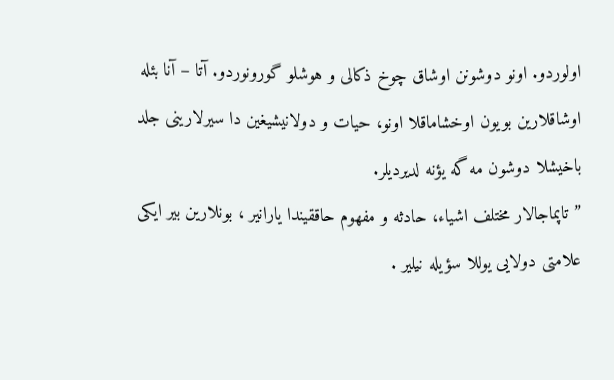اولوردو. اونو دوشونن اوشاق چوخ ذکالی و هوشلو گورونوردو. آتا – آنا بئله اوشاقلارین بویون اوخشاماقلا اونو، حیات و دولانیشیغین دا سیرلارینی جلد باخیشلا دوشون مه گه یؤنه لدیردیلر.
” تاپماجالار مختلف اشیاء، حادثه و مفهوم حاققیندا یارانیر ، بونلارین بیر ایکی علامتی دولایی یوللا سؤیله نیلیر .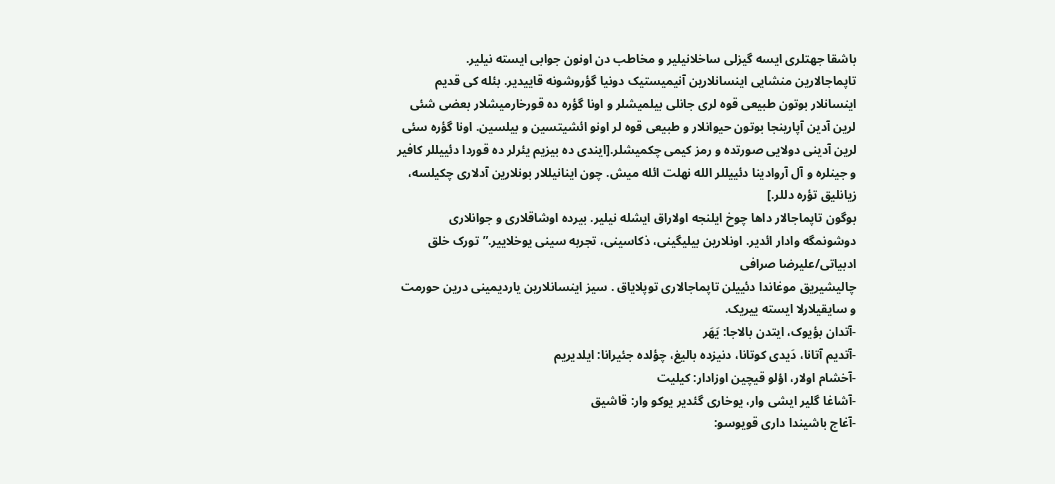باشقا جهتلری ایسه گیزلی ساخلانیلیر و مخاطب دن اونون جوابی ایسته نیلیر.
تاپماجالارین منشایی اینسانلارین آنیمیستیک دونیا گؤروشونه قاییدیر. بئله کی قدیم اینسانلار بوتون طبیعی قوه لری جانلی بیلمیشلر و اونا گؤره ده قورخارمیشلار بعضی شئی لرین آدین آپارینجا بوتون حیوانلار و طبیعی قوه لر اونو ائشیتسین و بیلسین. اونا گؤره سئی لرین آدینی دولایی صورتده و رمز کیمی چکمیشلر.[ایندی ده بیزیم یئرلر ده قوردا دئییللر کافیر و جینلره و آل آروادینا دئییللر الله نهلت ائله میش. چون اینانیللار بونلارین آدلاری چکیلسه، زیانلیق تؤره دللر.]
بوگون تاپماجالار داها چوخ ایلنجه اولاراق ایشله نیلیر. بیرده اوشاقلاری و جوانلاری دوشونمگه وادار ائدیر. اونلارین بیلیگینی، ذکاسینی، تجربه سینی یوخلاییر.”تورک خلق ادبیاتی/علیرضا صرافی
چالیشیریق موغاندا دئییلن تاپماجالاری توپلایاق . سیز اینسانلارین یاردیمینی درین حورمت و سایقیلارلا ایسته ییریک.
-آتدان بؤیوک، ایتدن بالاجا: یَهَر
-آتدیم آتانا، دَیدی کوتانا، دنیزده بالیغ، چؤلده جئیرانا: ایلدیریم
-آخشام اولار، اؤلو قیچین اوزادار: کیلیت
-آشاغا گلیر ایشی وار، یوخاری گئدیر یوکو وار: قاشیق
-آغاج باشیندا داری قویوسو: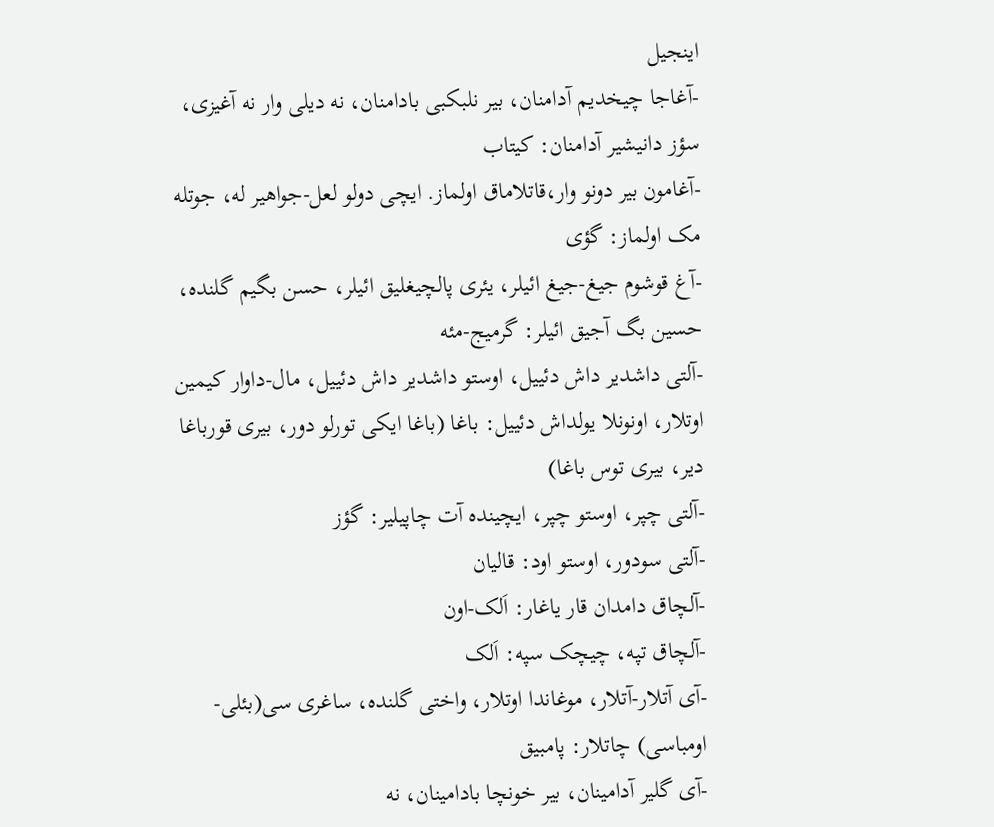اینجیل
-آغاجا چیخدیم آدامنان، بیر نلبکبی بادامنان، نه دیلی وار نه آغیزی، سؤز دانیشیر آدامنان: کیتاب
-آغامون بیر دونو وار،قاتلاماق اولماز. ایچی دولو لعل-جواهیر له، جوتله مک اولماز: گؤی
-آغ قوشوم جیغ-جیغ ائیلر، یئری پالچیغلیق ائیلر، حسن بگیم گلنده، حسین بگ آجیق ائیلر: گرمیج-مئه
-آلتی داشدیر داش دئییل، اوستو داشدیر داش دئییل، مال-داوار کیمین اوتلار، اونونلا یولداش دئییل: باغا (باغا ایکی تورلو دور، بیری قورباغا دیر، بیری توس باغا)
-آلتی چپر، اوستو چپر، ایچینده آت چاپیلیر: گؤز
-آلتی سودور، اوستو اود: قالیان
-آلچاق دامدان قار یاغار: اَلک-اون
-آلچاق تپه، چیچک سپه: اَلک
-آی آتلار-آتلار، موغاندا اوتلار، واختی گلنده، ساغری سی(بئلی-اومباسی) چاتلار: پامبیق
-آی گلیر آدامینان، بیر خونچا بادامینان، نه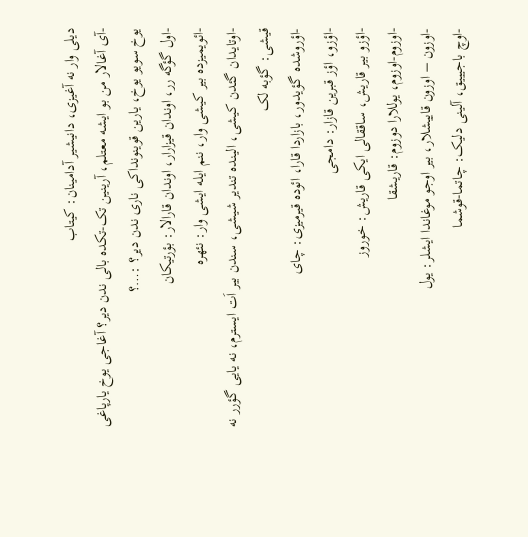دیلی وار نه آغیزی، دانیشیر آدامینان: کیتاب
-آی آغالار من بو ایشه معتلم، آرینین تک-تکده بالی ندن دیر؟ آغاجی یوخ یارپاغی یوخ سویو یوخ، یارین قوینونداکی ناری ندن دیر؟ :…؟
-اول گؤگه رر، اوندان قیزارار، اوندان قارالار: بؤرتیکان
-ائویمیزده بیر کیشی وار، ننم ایله ایشی وار: نئهره
-اوتایدان گئدن کیشی، الینده تندیر شیشی، سندن بیر اَت ایسترم، نه یایی گؤرر نه قیشی: گؤبه لک
-اؤروشده گؤیدور، بازاردا قارا، ائوده قیرمیزی: چای
-اؤزو، اؤز قبرین قازار: دامجی
-اؤزو بیر قاریش، ساققالی ایکی قاریش: خوروز
-اوزوم-اوزوم، یوللارا دوزوم: قاریشقا
-اوزون – اوزون قاییشلار، بیر اوجو موغاندا ایشلر: یول
-اوچ باجیییق، آلینی دلیک: چاتما-قوشما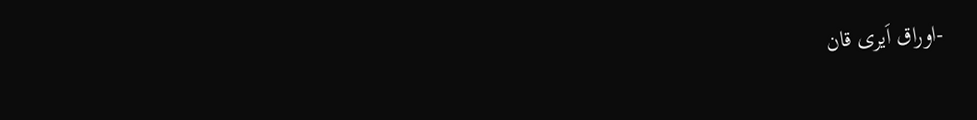-اوراق اَیری قان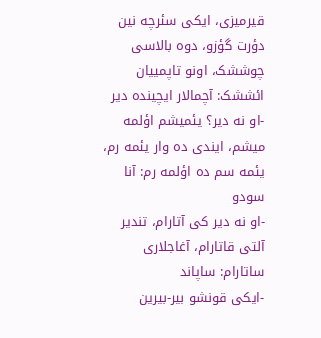قیرمیزی، ایکی سئرچه نین دؤرت گؤزو، دوه بالاسی چوششک، اونو تاپمییان ائششک: آچمالار ایچینده دیر
-او نه دیر؟ یئمیشم اؤلمه میشم، ایندی ده وار یئمه رم، یئمه سم ده اؤلمه رم: آنا سودو
-او نه دیر کی آتارام، تندیر آلتی قاتارام، آغاجلاری ساتارام: ساپاند
-ایکی قونشو بیر-بیرین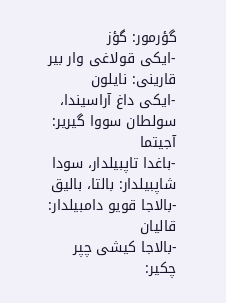گؤرمور: گؤز
-ایکی قولاغی وار بیر قارینی: نایلون
-ایکی داغ آراسیندا، سولطان سووا گیریر: آجیتما
-باغدا تاپبیلدار، سودا شاپبیلدار: بالتا، بالیق
-بالاجا قویو دامبیلدار: قالیان
-بالاجا کیشی چپر چکیر: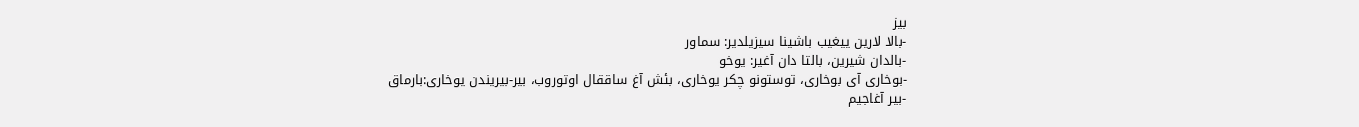بیز
-بالا لارین ییغیب باشینا سیزیلدیر: سماور
-بالدان شیرین، بالتا دان آغیر: یوخو
-بوخاری آی بوخاری، توستونو چکر یوخاری، بئش آغ ساققال اوتوروب، بیر-بیریندن یوخاری:بارماق
-بیر آغاجیم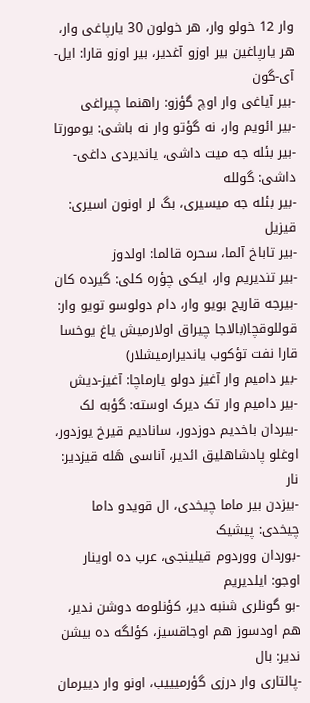وار 12 خولو وار، هر خولون 30 یارپاغی وار، هر یارپاغین بیر اوزو آغدیر، بیر اوزو قارا: ایل-آی-گون
-بیر آیاغی وار اوچ گؤزو: راهنما چیراغی
-بیر ائویم وار، نه گؤتو وار نه باشی: یومورتا
-بیر بئله جه میت داشی، یاندیردی داغی-داشی: گولله
-بیر بئله جه میسیری، بگ لر اونون اسیری: قیزیل
-بیر تاباخ آلما، سحره قالما: اولدوز
-بیر تندیریم وار، ایکی چؤره کلی: گیرده کان
-بیرجه قاریج بویو وار، دام دولوسو تویو وار: قوللوقچا(بالاجا چیراق اولارمیش یاغ یوخسا قارا نفت تؤکوب یاندیرارمیشلار)
-بیر دامیم وار آغیز دولو یارماچا: آغیز-دیش
-بیر دامیم وار تک دیرک اوسته: گؤبه لک
-بیردان باخدیم دوزدور، سانادیم قیرخ یوزدور، اوغلو پادشاهلیق ائدیر، آناسی هَله قیزدیر: نار
-بیزدن بیر ماما چیخدی، ال قویدو داما چیخدی: پیشیک
-بوردان ووردوم قیلینجی، عرب ده اوینار اوجو: ایلدیریم
-بو گونلری شنبه دیر، کؤنلومه دوشن ندیر، هم اودسوز هم اوجاقسیز، کؤلگه ده بیشن ندیر: بال
-پالتاری وار درزی گؤرمیییب، اونو وار دییرمان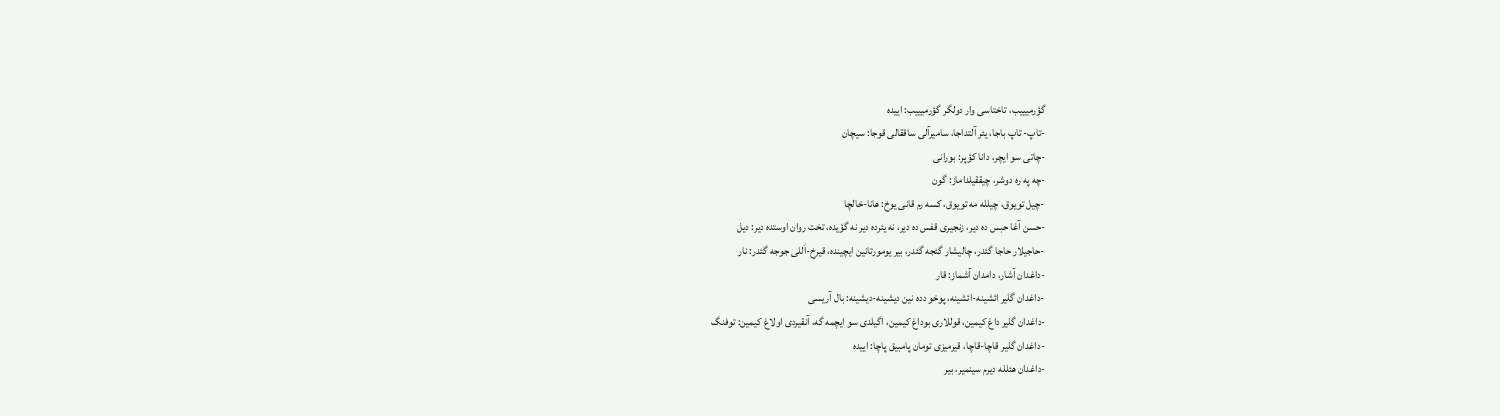گؤرمیییب، تاختاسی وار دولگر گؤرمیییب: اییده
-تاپ- تاپ باجا، یئر آلتداجا، سامیرآلی ساققالی قوجا: سیچان
-چاتی سو ایچر، دانا کؤپر: بورانی
-چه په ره دوشر، چیققیلداماز: گون
-چیل تویوق، چیلله مه تویوق، کسه رم قانی یوخ: هانا-خالچا
-حسن آغا حبس ده دیر، زنجیری قفس ده دیر، نه یئرده دیر نه گؤیده، تخت روان اوستده دیر: دیل
-حاجیلار حاجا گئدر، چالیشار گئجه گئدر، بیر یومورتانین ایچینده، قیرخ-اَللی جوجه گئدر: نار
-داغدان آشار، دامدان آشماز: قار
-داغدان گلیر ائشینه-ائشینه، پوخو دده نین دیشینه-دیشینه: بال آریسی
-داغدان گلیر داغ کیمین، قوللاری بوداغ کیمین، اگیلدی سو ایچمه گه، آنقیردی اولاغ کیمین: توفنگ
-داغدان گلیر قاچا-قاچا، قیرمیزی تومان پامبیق پاچا: اییده
-داغدان هئلله دیرم سینمیر، بیر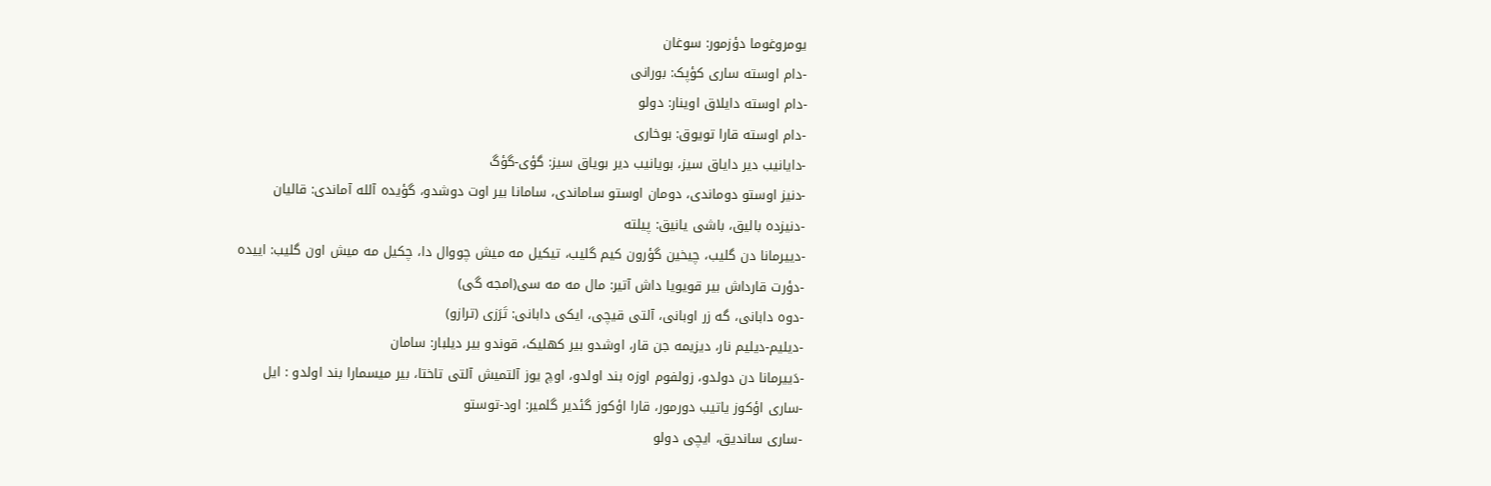یومروغوما دؤزمور: سوغان
-دام اوسته ساری کؤپک: بورانی
-دام اوسته دایلاق اوینار: دولو
-دام اوسته قارا تویوق: بوخاری
-دایانیب دیر دایاق سیز، بویانیب دیر بویاق سیز: گؤی-گؤگ
-دنیز اوستو دوماندی، دومان اوستو ساماندی، سامانا بیر اوت دوشدو، گؤیده آلله آماندی: قالیان
-دنیزده بالیق، باشی یانیق: پیلته
-دییرمانا دن گلیب، چیخین گؤرون کیم گلیب، تیکیل مه میش چووال دا، چکیل مه میش اون گلیب: اییده
-دؤرت قارداش بیر قویویا داش آتیر: مال مه مه سی(امجه گی)
-دوه دابانی، گه زر اوبانی، آلتی قیچی، ایکی دابانی: تَرَزی (ترازو)
-دیلیم-دیلیم نار، دیزیمه جن قار، اوشدو بیر کهلیک، قوندو بیر دیلبار: سامان
-دَییرمانا دن دولدو، زولفوم اوزه بند اولدو، اوچ یوز آلتمیش آلتی تاختا، بیر میسمارا بند اولدو : ایل
-ساری اؤکوز یاتیب دورمور، قارا اؤکوز گئدیر گلمیر: اود-توستو
-ساری ساندیق، ایچی دولو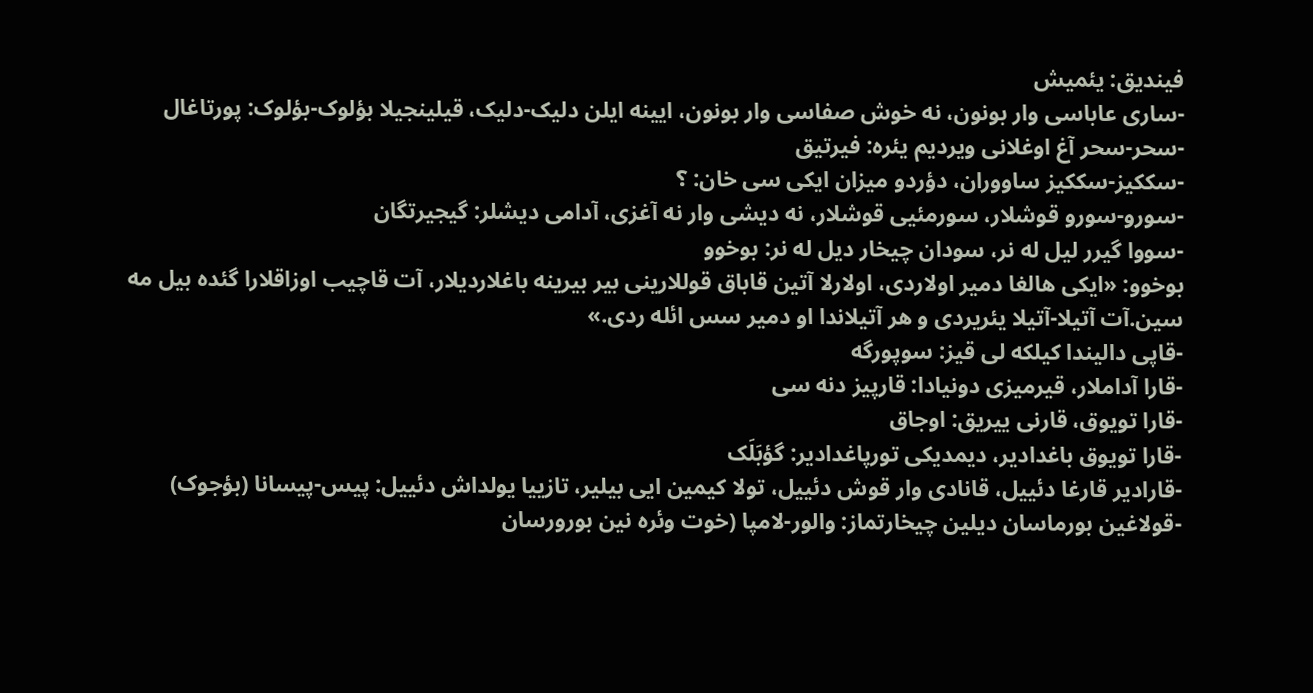فیندیق: یئمیش
-ساری عاباسی وار بونون، نه خوش صفاسی وار بونون، ایینه ایلن دلیک-دلیک، قیلینجیلا بؤلوک-بؤلوک: پورتاغال
-سحر-سحر آغ اوغلانی ویردیم یئره: فیرتیق
-سککیز-سککیز ساووران، دؤردو میزان ایکی سی خان: ؟
-سورو-سورو قوشلار، سورمئیی قوشلار، نه دیشی وار نه آغزی، آدامی دیشلر: گیجیرتگان
-سووا گیرر لیل له نر، سودان چیخار دیل له نر: بوخوو
بوخوو: «ایکی هالغا دمیر اولاردی، اولارلا آتین قاباق قوللارینی بیر بیرینه باغلاردیلار، آت قاچیب اوزاقلارا گئده بیل مه سین.آت آتیلا-آتیلا یئریردی و هر آتیلاندا او دمیر سس ائله ردی.»
-قاپی دالیندا کیلکه لی قیز: سوپورگه
-قارا آداملار، قیرمیزی دونیادا: قارپیز دنه سی
-قارا تویوق، قارنی ییریق: اوجاق
-قارا تویوق باغدادیر، دیمدیکی تورپاغدادیر: گؤبَلَک
-قارادیر قارغا دئییل، قانادی وار قوش دئییل، تولا کیمین ایی بیلیر، تازییا یولداش دئییل: پیس-پیسانا (بؤجوک)
-قولاغین بورماسان دیلین چیخارتماز: والور-لامپا (خوت وئره نین بورورسان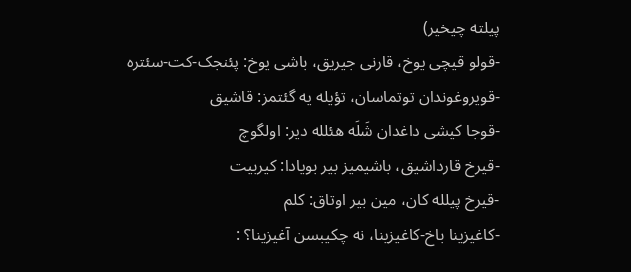پیلته چیخیر)
-قولو قیچی یوخ، قارنی جیریق، باشی یوخ: پئنجک-کت-سئتره
-قویروغوندان توتماسان، تؤیله یه گئتمز: قاشیق
-قوجا کیشی داغدان شَلَه هئلله دیر: اولگوچ
-قیرخ قارداشیق، باشیمیز بیر بویادا: کیربیت
-قیرخ پیلله کان، مین بیر اوتاق: کلم
-کاغیزینا باخ-کاغیزینا، نه چکیبسن آغیزینا؟ :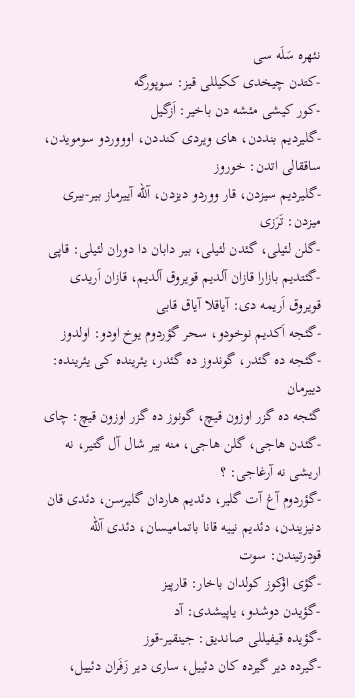نئهره سَلَه سی
-کتدن چیخدی ککیللی قیز: سوپورگه
-کور کیشی مئشه دن باخیر: اَزگیل
-گلیردیم بنددن، های ویردی کنددن، اوووردو سومویدن، ساققالی اتدن: خوروز
-گلیردیم سیزدن، قار ووردو دیزدن، آلله آییرماز بیر-بیری میزدن: تَرَزی
-گلن لئیلی، گئدن لئیلی، بیر دابان دا دوران لئیلی: قاپی
-گئتدیم بازارا قازان آلدیم قویروق آلدیم، قازان اَریدی قویروق اَریمه دی: آیاقلا آیاق قابی
-گئجه اَکدیم نوخودو، سحر گؤردوم یوخ اودو: اولدوز
-گئجه ده گئدر، گوندوز ده گئدر، یئرینده کی یئرینده: دییرمان
گئجه ده گزر اوزون قیچ، گونوز ده گزر اوزون قیچ: چای
-گئدن هاجی، گلن هاجی، منه بیر شال آل گتیر، نه اریشی نه آرغاجی: ؟
-گؤردوم آغ آت گلیر، دئدیم هاردان گلیرسن، دئدی قان دنیزیندن، دئدیم نییه قانا باتمامیسان، دئدی آلله قودرتیندن: سوت
-گؤی اؤکوز کولدان باخار: قارپیز
-گؤیدن دوشدو، یاپیشدی: آد
-گؤیده قیفیللی صاندیق: جینقیر-قوز
-گیرده دیر گیرده کان دئییل، ساری دیر زَفَران دئییل،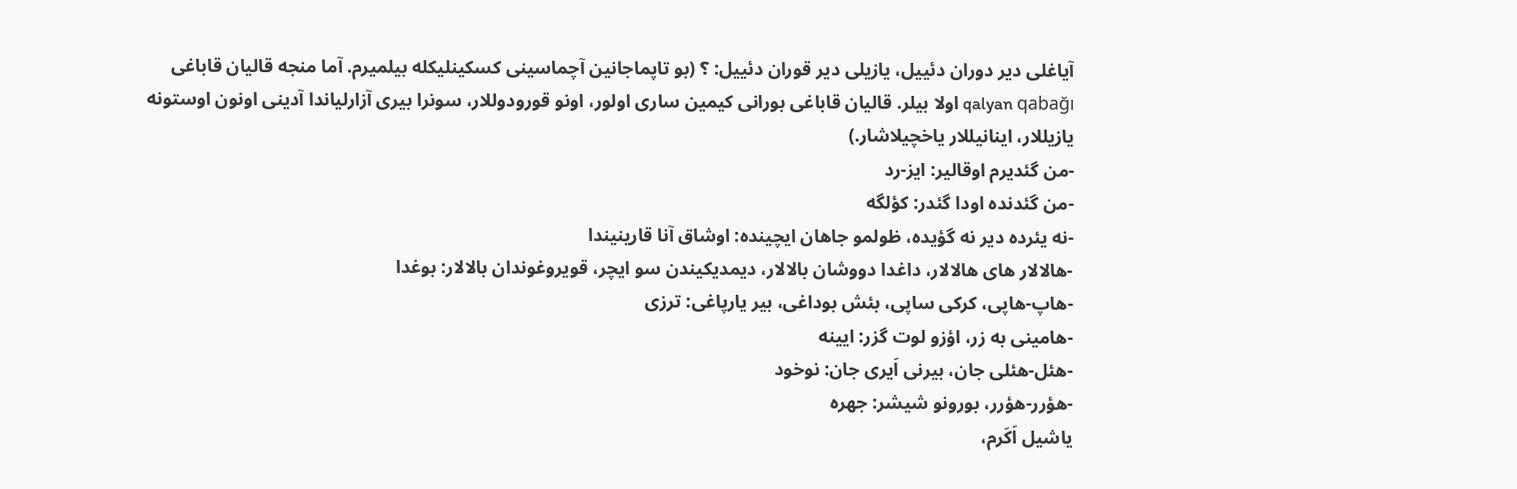آیاغلی دیر دوران دئییل، یازیلی دیر قوران دئییل: ؟ (بو تاپماجانین آچماسینی کسکینلیکله بیلمیرم. آما منجه قالیان قاباغی qalyan qabağı اولا بیلر. قالیان قاباغی بورانی کیمین ساری اولور، اونو قورودوللار، سونرا بیری آزارلیاندا آدینی اونون اوستونه یازیللار، اینانیللار یاخچیلاشار.)
-من گئدیرم اوقالیر: ایز-رد
-من گئدنده اودا گئدر: کؤلگه
-نه یئرده دیر نه گؤیده، ظولمو جاهان ایچینده: اوشاق آنا قارینیندا
-هالالار های هالالار، داغدا دووشان بالالار، دیمدیکیندن سو ایچر، قویروغوندان بالالار: بوغدا
-هاپ-هاپی، کرکی ساپی، بئش بوداغی، بیر یارپاغی: ترزی
-هامینی به زر، اؤزو لوت گزر: ایینه
-هئل-هئلی جان، بیرنی اَیری جان: نوخود
-هؤرر-هؤرر، بورونو شیشر: جهره
یاشیل اَکَرم،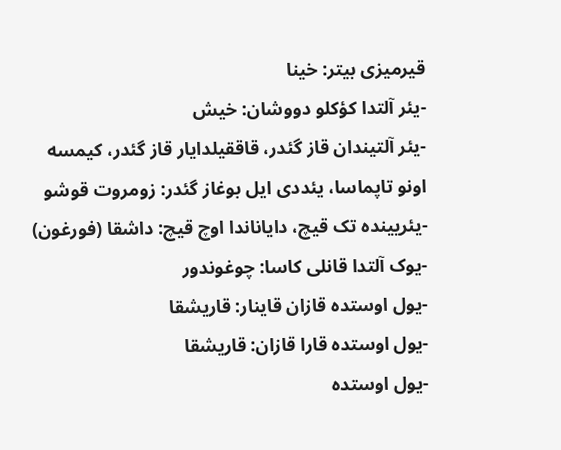قیرمیزی بیتر: خینا
-یئر آلتدا کؤکلو دووشان: خیش
-یئر آلتیندان قاز گئدر، قاققیلدایار قاز گئدر، کیمسه اونو تاپماسا، یئددی ایل بوغاز گئدر: زومروت قوشو
-یئریینده تک قیچ، دایاناندا اوچ قیچ: داشقا (فورغون)
-یوک آلتدا قانلی کاسا: چوغوندور
-یول اوستده قازان قاینار: قاریشقا
-یول اوستده قارا قازان: قاریشقا
-یول اوستده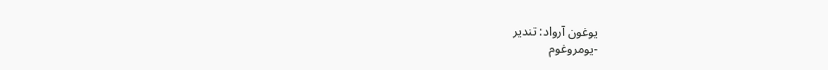یوغون آرواد: تندیر
-یومروغوم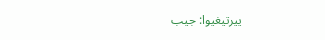ییرتیغیوا: جیب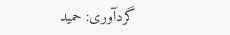گردآوری: حمید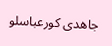جاهدی کورعباسلو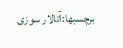برچسبها:آتالار سوزی